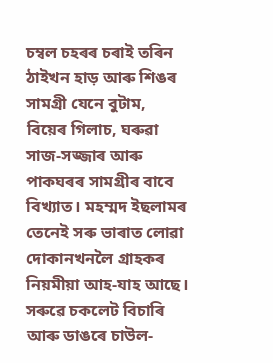চম্বল চহৰৰ চৰাই তৰিন ঠাইখন হাড় আৰু শিঙৰ সামগ্ৰী যেনে বুটাম, বিয়েৰ গিলাচ, ঘৰুৱা সাজ-সজ্জাৰ আৰু পাকঘৰৰ সামগ্ৰীৰ বাবে বিখ্যাত। মহম্মদ ইছলামৰ তেনেই সৰু ভাৰাত লোৱা দোকানখনলৈ গ্ৰাহকৰ নিয়মীয়া আহ-যাহ আছে। সৰুৱে চকলেট বিচাৰি আৰু ডাঙৰে চাউল-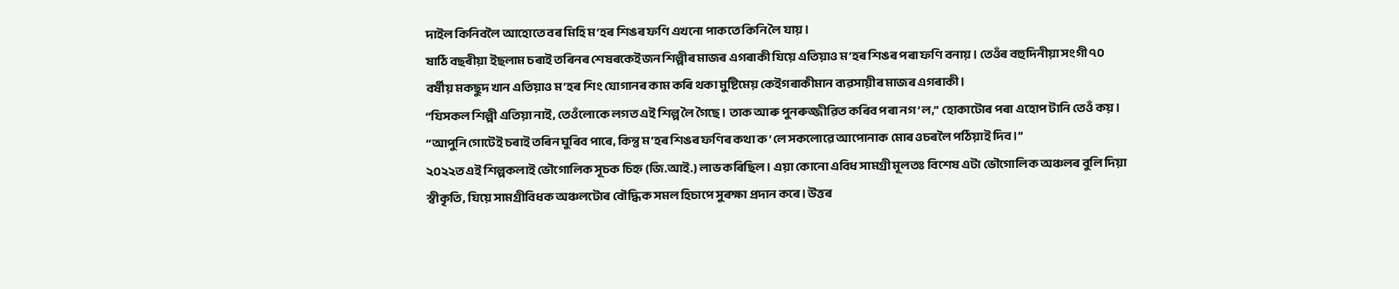দাইল কিনিবলৈ আহোতে বৰ মিহি ম’হৰ শিঙৰ ফণি এখনো পাকতে কিনি লৈ যায়।
ষাঠি বছৰীয়া ইছলাম চৰাই তৰিনৰ শেষৰকেইজন শিল্পীৰ মাজৰ এগৰাকী যিয়ে এতিয়াও ম’হৰ শিঙৰ পৰা ফণি বনায়। তেওঁৰ বহুদিনীয়া সংগী ৭০ বৰ্ষীয় মকছুদ খান এতিয়াও ম’হৰ শিং যোগানৰ কাম কৰি থকা মুষ্টিমেয় কেইগৰাকীমান ব্যৱসায়ীৰ মাজৰ এগৰাকী।
“যিসকল শিল্পী এতিয়া নাই, তেওঁলোকে লগত এই শিল্প লৈ গৈছে। তাক আৰু পুনৰুজ্জীৱিত কৰিব পৰা নগ’ল,” হোকাটোৰ পৰা এহোপ টানি তেওঁ কয়। “আপুনি গোটেই চৰাই তৰিন ঘুৰিব পাৰে, কিন্তু ম’হৰ শিঙৰ ফণিৰ কথা ক’লে সকলোৱে আপোনাক মোৰ ওচৰলৈ পঠিয়াই দিব।”
২০২২ত এই শিল্পকলাই ভৌগোলিক সূচক চিহ্ন (জি.আই.) লাভ কৰিছিল। এয়া কোনো এবিধ সামগ্ৰী মূলতঃ বিশেষ এটা ভৌগোলিক অঞ্চলৰ বুলি দিয়া স্বীকৃতি, যিয়ে সামগ্ৰীবিধক অঞ্চলটোৰ বৌদ্ধিক সমল হিচাপে সুৰক্ষা প্ৰদান কৰে। উত্তৰ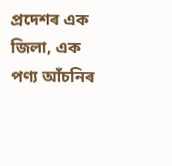প্ৰদেশৰ এক জিলা, এক পণ্য আঁচনিৰ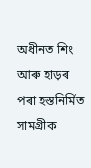অধীনত শিং আৰু হাড়ৰ পৰা হস্তনিৰ্মিত সামগ্ৰীক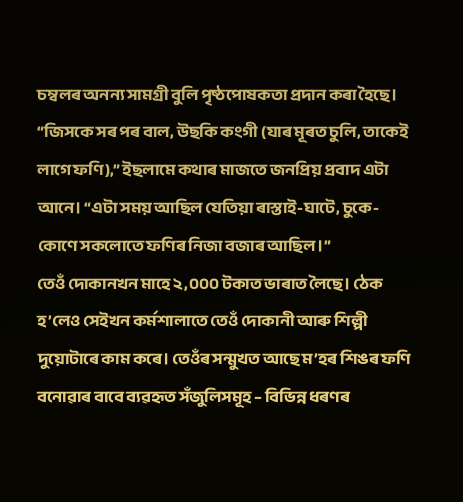চম্বলৰ অনন্য সামগ্ৰী বুলি পৃষ্ঠপোষকতা প্ৰদান কৰা হৈছে।
“জিসকে সৰ পৰ বাল, উছকি কংগী (যাৰ মূৰত চুলি, তাকেই লাগে ফণি),” ইছলামে কথাৰ মাজতে জনপ্ৰিয় প্ৰবাদ এটা আনে। “এটা সময় আছিল যেতিয়া ৰাস্তাই-ঘাটে, চুকে-কোণে সকলোতে ফণিৰ নিজা বজাৰ আছিল।”
তেওঁ দোকানখন মাহে ২,০০০ টকাত ভাৰাত লৈছে। ঠেক হ’লেও সেইখন কৰ্মশালাতে তেওঁ দোকানী আৰু শিল্পী দুয়োটাৰে কাম কৰে। তেওঁৰ সন্মুখত আছে ম’হৰ শিঙৰ ফণি বনোৱাৰ বাবে ব্যৱহৃত সঁজুলিসমূহ – বিভিন্ন ধৰণৰ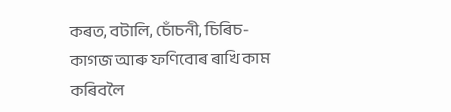কৰত, বটালি, চোঁচনী, চিৰিচ-কাগজ আৰু ফণিবোৰ ৰাখি কাম কৰিবলৈ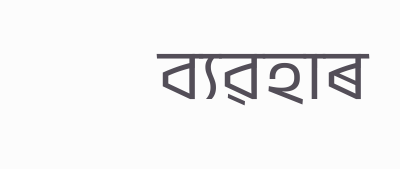ব্যৱহাৰ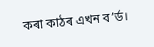কৰা কাঠৰ এখন ব’ৰ্ড।